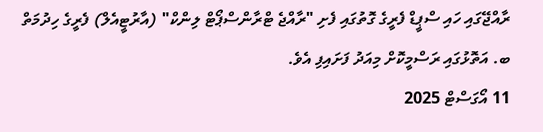ރާއްޖޭގައި ހައި ސްޕީޑް ފެރީގެ ގޮތުގައި ފެށި "ރާއްޖެ ޓްރާންސްޕޯޓް ލިންކް" (އާރުޓީއެލް) ފެރީގެ ހިދުމަތް ބ. އަތޮޅުގައި ރަސްމީކޮށް މިއަދު ފަށައިފި އެވެ.
11 އޯގަސްޓް 2025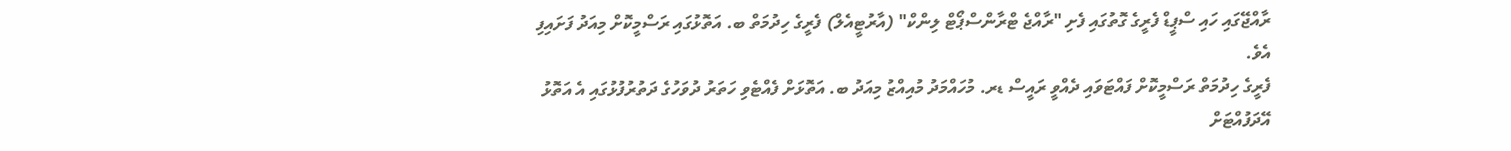ރާއްޖޭގައި ހައި ސްޕީޑް ފެރީގެ ގޮތުގައި ފެށި "ރާއްޖެ ޓްރާންސްޕޯޓް ލިންކް" (އާރުޓީއެލް) ފެރީގެ ހިދުމަތް ބ. އަތޮޅުގައި ރަސްމީކޮށް މިއަދު ފަށައިފި އެވެ.
ފެރީގެ ހިދުމަތް ރަސްމީކޮށް ފައްޓަވައި ދެއްވީ ރައީސް ޑރ. މުހައްމަދު މުއިއްޒު މިއަދު ބ. އަތޮޅަށް ފެއްޓެވި ހަތަރު ދުވަހުގެ ދަތުރުފުޅުގައި އެ އަތޮޅު އޭދަފުއްޓަށް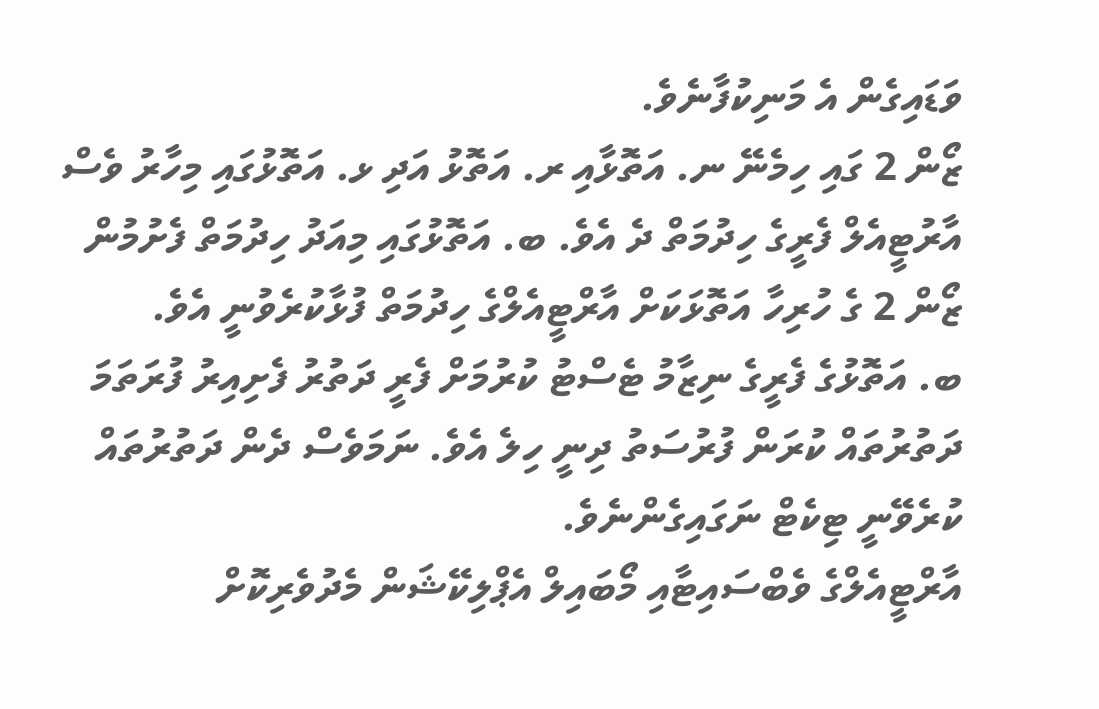ވަޑައިގެން އެ މަނިކުފާނެވެ.
ޒޯން 2 ގައި ހިމެނޭ ނ. އަތޮޅާއި ރ. އަތޮޅު އަދި ޅ. އަތޮޅުގައި މިހާރު ވެސް އާރުޓީއެލް ފެރީގެ ހިދުމަތް ދެ އެވެ. ބ. އަތޮޅުގައި މިއަދު ހިދުމަތް ފެށުމުން ޒޯން 2 ގެ ހުރިހާ އަތޮޅަކަށް އާރްޓީއެލްގެ ހިދުމަތް ފުޅާކުރެވުނީ އެވެ.
ބ. އަތޮޅުގެ ފެރީގެ ނިޒާމު ޓެސްޓު ކުރުމަށް ފެރީ ދަތުރު ފެށިއިރު ފުރަތަމަ ދަތުރުތައް ކުރަން ފުރުސަތު ދިނީ ހިލެ އެވެ. ނަމަވެސް ދެން ދަތުރުތައް ކުރެވޭނީ ޓިކެޓް ނަގައިގެންނެވެ.
އާރްޓީއެލްގެ ވެބްސައިޓާއި މޯބައިލް އެޕްލިކޭޝަން މެދުވެރިކޮށް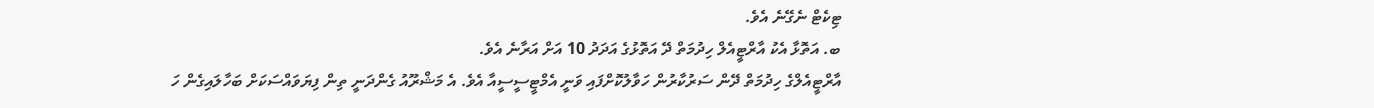ޓިކެޓް ނެގޭނެ އެވެ.
ބ. އަތޮޅާ އެކު އާރްޓީއެލް ހިދުމަތް ދޭ އަތޮޅުގެ އަދަދު 10 އަށް އަރާނެ އެވެ.
އާރްޓީއެލްގެ ހިދުމަތް ދޭން ސަރުކާރުން ހަވާލުކޮށްފައި ވަނީ އެމްޓީސީސީއާ އެވެ. އެ މަޝްރޫއު ގެންދަނީ ތިން ފިޔަވައްސަކަށް ބަހާލައިގެން ހަ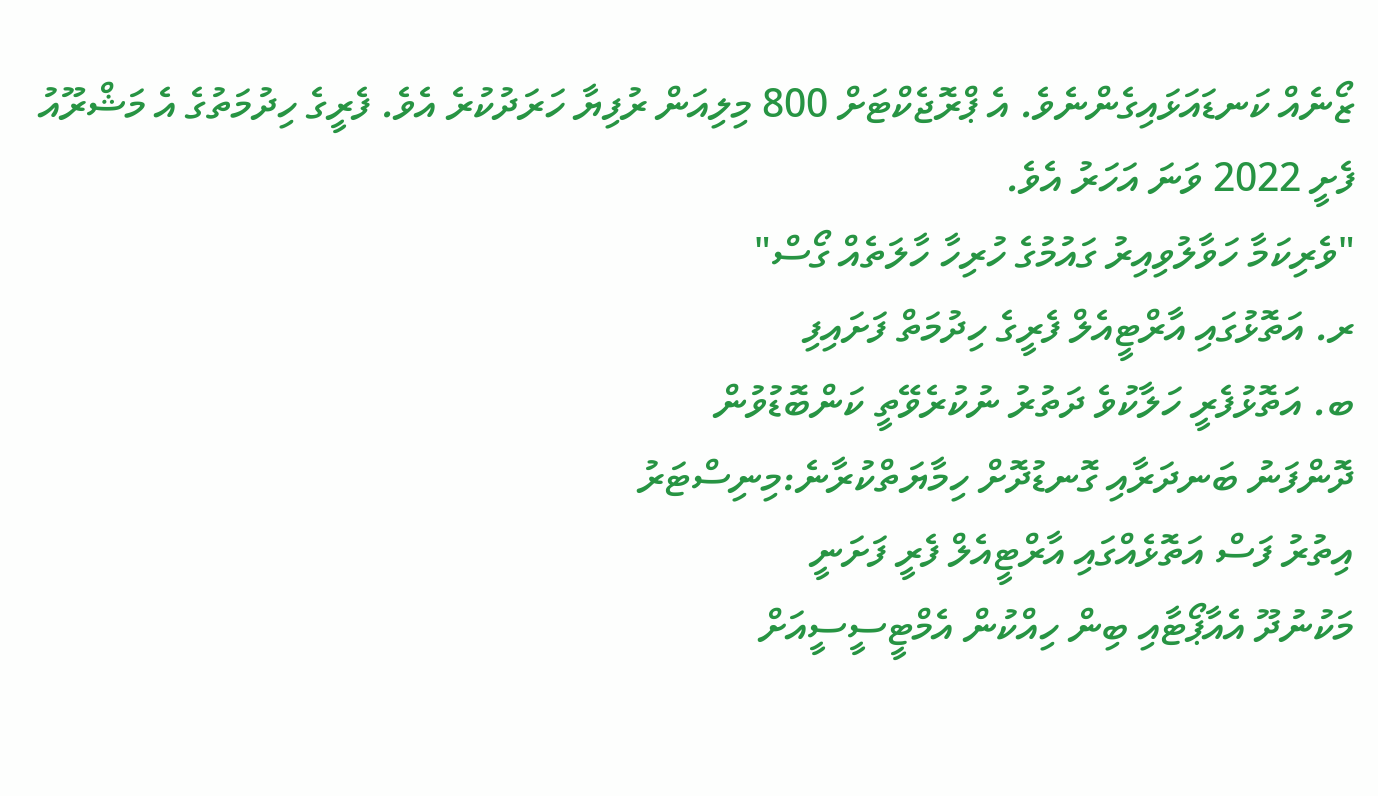ޒޯނެއް ކަނޑައަޅައިގެންނެވެ. އެ ޕްރޮޖެކްޓަށް 800 މިލިއަން ރުފިޔާ ހަރަދުކުރެ އެވެ. ފެރީގެ ހިދުމަތުގެ އެ މަޝްރޫއު ފެށީ 2022 ވަނަ އަހަރު އެވެ.
"ވެރިކަމާ ހަވާލުވިއިރު ގައުމުގެ ހުރިހާ ހާލަތެއް ގޯސް"
ރ. އަތޮޅުގައި އާރްޓީއެލް ފެރީގެ ހިދުމަތް ފަށައިފި
ބ. އަތޮޅުފެރީ ހަލާކުވެ ދަތުރު ނުކުރެވޭތީ ކަންބޮޑުވުން
ދޮންފަނު ބަނދަރާއި ގޮނޑުދޮށް ހިމާޔަތްކުރާނެ:މިނިސްޓަރު
އިތުރު ފަސް އަތޮޅެއްގައި އާރްޓީއެލް ފެރީ ފަށަނީ
މަކުނުދޫ އެއާޕޯޓާއި ބިން ހިއްކުން އެމްޓީސީސީއަށް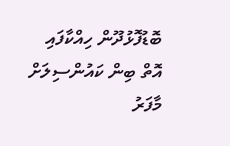ބޮޑުފޮޅުދޫން ހިއްކާފައި އޮތް ބިން ކައުންސިލަށް
މާފަރު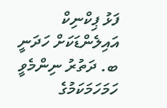ފަޅު ޕިކްނިކް އައިލެންޑަކަށް ހަދަނީ
ބ. ދަތުރު ނިންމެވީ ހަމަހަމަކަމުގެ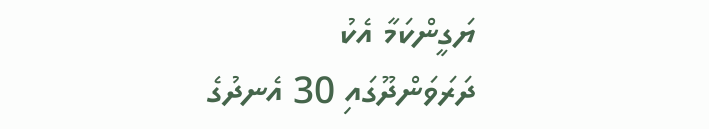ޔަގީންކަމާ އެކު
ދަރަވަންދޫގައި 30 އެނދުގެ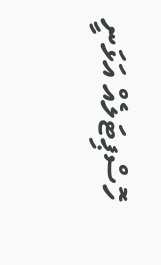ހޮސްޕިޓަލެއް އަޅަނީ